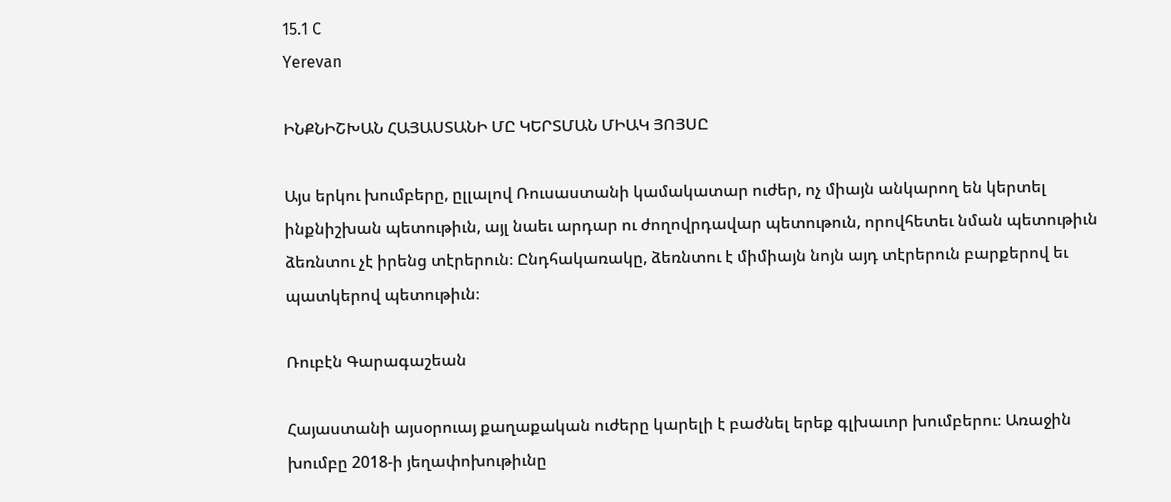15.1 C
Yerevan

ԻՆՔՆԻՇԽԱՆ ՀԱՅԱՍՏԱՆԻ ՄԸ ԿԵՐՏՄԱՆ ՄԻԱԿ ՅՈՅՍԸ

Այս երկու խումբերը, ըլլալով Ռուսաստանի կամակատար ուժեր, ոչ միայն անկարող են կերտել ինքնիշխան պետութիւն, այլ նաեւ արդար ու ժողովրդավար պետութուն, որովհետեւ նման պետութիւն ձեռնտու չէ իրենց տէրերուն։ Ընդհակառակը, ձեռնտու է միմիայն նոյն այդ տէրերուն բարքերով եւ պատկերով պետութիւն։

Ռուբէն Գարագաշեան

Հայաստանի այսօրուայ քաղաքական ուժերը կարելի է բաժնել երեք գլխաւոր խումբերու։ Առաջին խումբը 2018‑ի յեղափոխութիւնը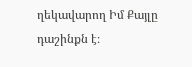ղեկավարող Իմ Քայլը դաշինքն է։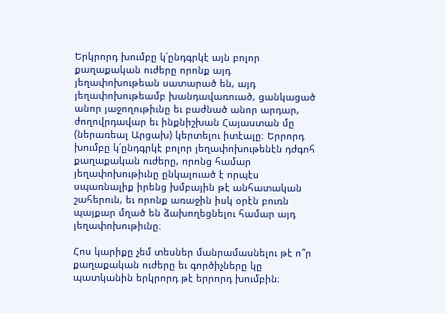Երկրորդ խումբը կ՛ընդգրկէ այն բոլոր քաղաքական ուժերը որոնք այդ յեղափոխութեան սատարած են, այդ յեղափոխութեամբ խանդավառուած, ցանկացած անոր յաջողութիւնը եւ բաժնած անոր արդար, ժողովրդավար եւ ինքնիշխան Հայաստան մը (ներառեալ Արցախ) կերտելու իտէալը։ Երրորդ խումբը կ՛ընդգրկէ բոլոր յեղափոխութենէն դժգոհ քաղաքական ուժերը, որոնց համար յեղափոխութիւնը ընկալուած է որպէս սպառնալիք իրենց խմբային թէ անհատական շահերուն, եւ որոնք առաջին իսկ օրէն բուռն պայքար մղած են ձախողեցնելու համար այդ յեղափոխութիւնը։

Հոս կարիքը չեմ տեսներ մանրամասնելու թէ ո՞ր քաղաքական ուժերը եւ գործիչները կը պատկանին երկրորդ թէ երրորդ խումբին։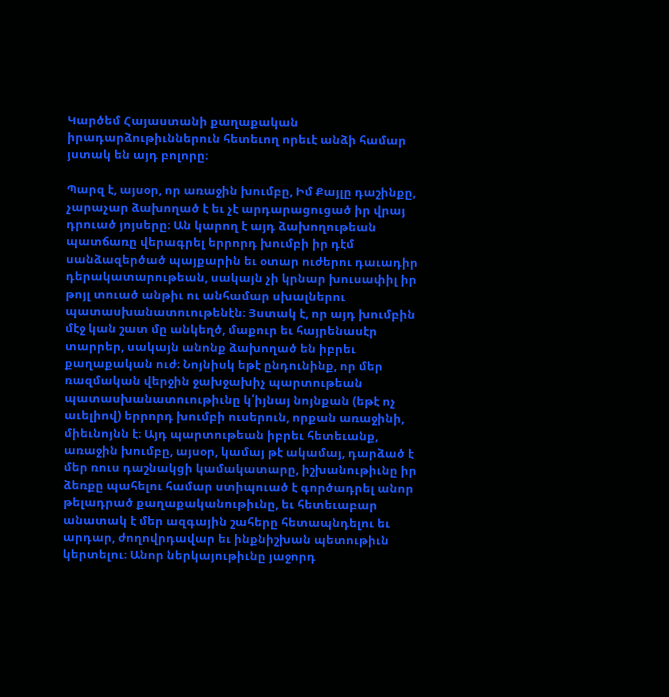Կարծեմ Հայաստանի քաղաքական իրադարձութիւններուն հետեւող որեւէ անձի համար յստակ են այդ բոլորը։

Պարզ է, այսօր, որ առաջին խումբը, Իմ Քայլը դաշինքը, չարաչար ձախողած է եւ չէ արդարացուցած իր վրայ դրուած յոյսերը։ Ան կարող է այդ ձախողութեան պատճառը վերագրել երրորդ խումբի իր դէմ սանձազերծած պայքարին եւ օտար ուժերու դաւադիր դերակատարութեան, սակայն չի կրնար խուսափիլ իր թոյլ տուած անթիւ ու անհամար սխալներու պատասխանատուութենէն։ Յստակ է, որ այդ խումբին մէջ կան շատ մը անկեղծ, մաքուր եւ հայրենասէր տարրեր, սակայն անոնք ձախողած են իբրեւ քաղաքական ուժ։ Նոյնիսկ եթէ ընդունինք, որ մեր ռազմական վերջին ջախջախիչ պարտութեան պատասխանատուութիւնը կ՛իյնայ նոյնքան (եթէ ոչ աւելիով) երրորդ խումբի ուսերուն, որքան առաջինի, միեւնոյնն է։ Այդ պարտութեան իբրեւ հետեւանք, առաջին խումբը, այսօր, կամայ թէ ակամայ, դարձած է մեր ռուս դաշնակցի կամակատարը, իշխանութիւնը իր ձեռքը պահելու համար ստիպուած է գործադրել անոր թելադրած քաղաքականութիւնը, եւ հետեւաբար անատակ է մեր ազգային շահերը հետապնդելու եւ արդար, ժողովրդավար եւ ինքնիշխան պետութիւն կերտելու։ Անոր ներկայութիւնը յաջորդ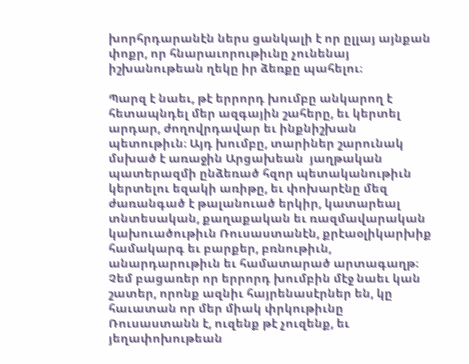խորհրդարանէն ներս ցանկալի է որ ըլլայ այնքան փոքր, որ հնարաւորութիւնը չունենայ իշխանութեան ղեկը իր ձեռքը պահելու։

Պարզ է նաեւ, թէ երրորդ խումբը անկարող է հետապնդել մեր ազգային շահերը, եւ կերտել արդար, ժողովրդավար եւ ինքնիշխան պետութիւն։ Այդ խումբը, տարիներ շարունակ մսխած է առաջին Արցախեան  յաղթական պատերազմի ընձեռած հզոր պետականութիւն կերտելու եզակի առիթը, եւ փոխարէնը մեզ ժառանգած է թալանուած երկիր, կատարեալ տնտեսական, քաղաքական եւ ռազմավարական կախուածութիւն Ռուսաստանէն, քրէաօլիկարխիք համակարգ եւ բարքեր, բռնութիւն, անարդարութիւն եւ համատարած արտագաղթ։ Չեմ բացառեր որ երրորդ խումբին մէջ նաեւ կան շատեր, որոնք ազնիւ հայրենասէրներ են, կը հաւատան որ մեր միակ փրկութիւնը Ռուսաստանն է, ուզենք թէ չուզենք, եւ յեղափոխութեան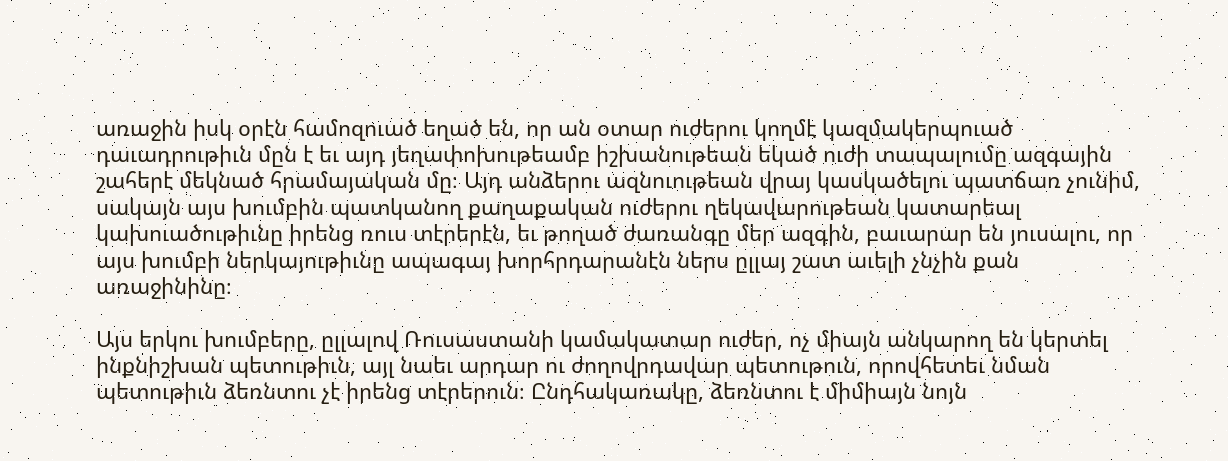առաջին իսկ օրէն համոզուած եղած են, որ ան օտար ուժերու կողմէ կազմակերպուած դաւադրութիւն մըն է եւ այդ յեղափոխութեամբ իշխանութեան եկած ուժի տապալումը ազգային շահերէ մեկնած հրամայական մը։ Այդ անձերու ազնուութեան վրայ կասկածելու պատճառ չունիմ, սակայն այս խումբին պատկանող քաղաքական ուժերու ղեկավարութեան կատարեալ կախուածութիւնը իրենց ռուս տէրերէն, եւ թողած ժառանգը մեր ազգին, բաւարար են յուսալու, որ այս խումբի ներկայութիւնը ապագայ խորհրդարանէն ներս ըլլայ շատ աւելի չնչին քան առաջինինը։

Այս երկու խումբերը, ըլլալով Ռուսաստանի կամակատար ուժեր, ոչ միայն անկարող են կերտել ինքնիշխան պետութիւն, այլ նաեւ արդար ու ժողովրդավար պետութուն, որովհետեւ նման պետութիւն ձեռնտու չէ իրենց տէրերուն։ Ընդհակառակը, ձեռնտու է միմիայն նոյն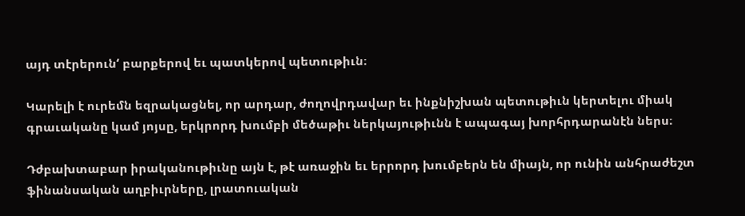այդ տէրերուն‘ բարքերով եւ պատկերով պետութիւն։

Կարելի է ուրեմն եզրակացնել, որ արդար, ժողովրդավար եւ ինքնիշխան պետութիւն կերտելու միակ գրաւականը կամ յոյսը, երկրորդ խումբի մեծաթիւ ներկայութիւնն է ապագայ խորհրդարանէն ներս։

Դժբախտաբար իրականութիւնը այն է, թէ առաջին եւ երրորդ խումբերն են միայն, որ ունին անհրաժեշտ ֆինանսական աղբիւրները, լրատուական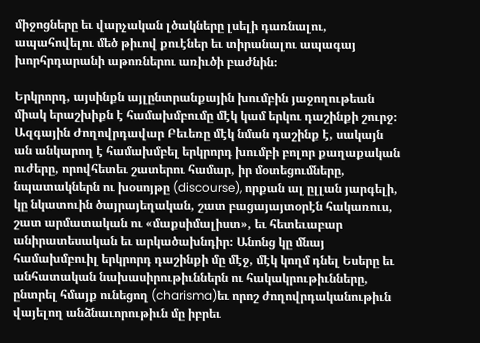միջոցները եւ վարչական լծակները լսելի դառնալու, ապահովելու մեծ թիւով քուէներ եւ տիրանալու ապագայ խորհրդարանի աթոռներու առիւծի բաժնին։

Երկրորդ, այսինքն այլընտրանքային խումբին յաջողութեան միակ երաշխիքն է համախմբումը մէկ կամ երկու դաշինքի շուրջ։ Ազգային Ժողովրդավար Բեւեռը մէկ նման դաշինք է, սակայն ան անկարող է համախմբել երկրորդ խումբի բոլոր քաղաքական ուժերը, որովհետեւ շատերու համար, իր մօտեցումները, նպատակներն ու խօսոյթը (discourse), որքան ալ ըլլան յարգելի,  կը նկատուին ծայրայեղական, շատ բացայայտօրէն հակառուս, շատ արմատական ու «մաքսիմալիստ», եւ հետեւաբար անիրատեսական եւ արկածախնդիր։ Անոնց կը մնայ համախմբուիլ երկրորդ դաշինքի մը մէջ, մէկ կողմ դնել Եսերը եւ անհատական նախասիրութիւններն ու հակակրութիւնները, ընտրել հմայք ունեցող (charisma)եւ որոշ ժողովրդականութիւն վայելող անձնաւորութիւն մը իբրեւ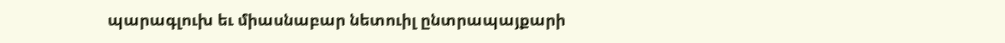պարագլուխ եւ միասնաբար նետուիլ ընտրապայքարի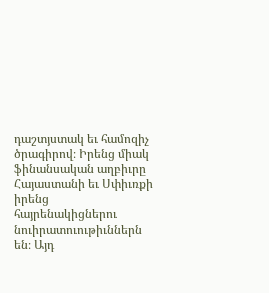դաշտյստակ եւ համոզիչ ծրագիրով։ Իրենց միակ ֆինանսական աղբիւրը Հայաստանի եւ Սփիւռքի իրենց հայրենակիցներու նուիրատուութիւններն են։ Այդ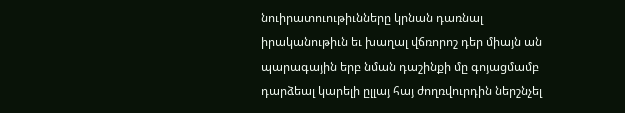նուիրատուութիւնները կրնան դառնալ իրականութիւն եւ խաղալ վճռորոշ դեր միայն ան պարագային երբ նման դաշինքի մը գոյացմամբ դարձեալ կարելի ըլլայ հայ ժողռվուրդին ներշնչել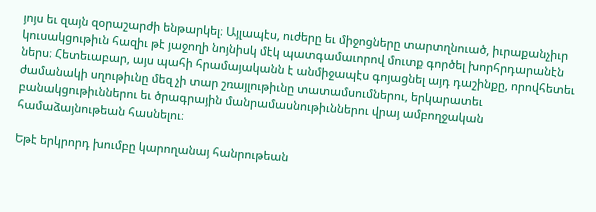յոյս եւ զայն զօրաշարժի ենթարկել։ Այլապէս, ուժերը եւ միջոցները տարտղնուած, իւրաքանչիւր կուսակցութիւն հազիւ թէ յաջողի նոյնիսկ մէկ պատգամաւորով մուտք գործել խորհրդարանէն ներս։ Հետեւաբար, այս պահի հրամայականն է անմիջապէս գոյացնել այդ դաշինքը, որովհետեւ ժամանակի սղութիւնը մեզ չի տար շռայլութիւնը տատամսումներու, երկարատեւ բանակցութիւններու եւ ծրագրային մանրամասնութիւններու վրայ ամբողջական համաձայնութեան հասնելու։

Եթէ երկրորդ խումբը կարողանայ հանրութեան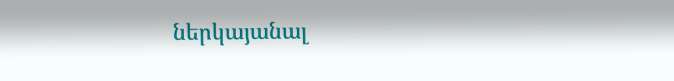ներկայանալ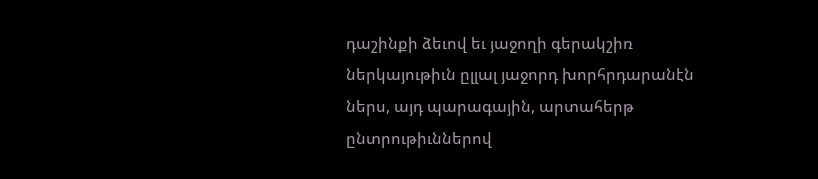դաշինքի ձեւով եւ յաջողի գերակշիռ ներկայութիւն ըլլալ յաջորդ խորհրդարանէն ներս, այդ պարագային, արտահերթ ընտրութիւններով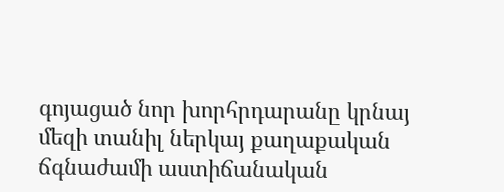գոյացած նոր խորհրդարանը կրնայ մեզի տանիլ ներկայ քաղաքական ճգնաժամի աստիճանական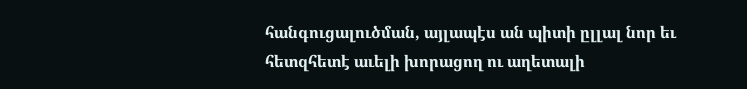հանգուցալուծման, այլապէս ան պիտի ըլլալ նոր եւ հետզհետէ աւելի խորացող ու աղետալի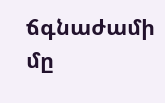ճգնաժամի մը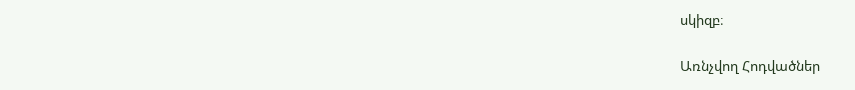սկիզբ։

Առնչվող Հոդվածներ